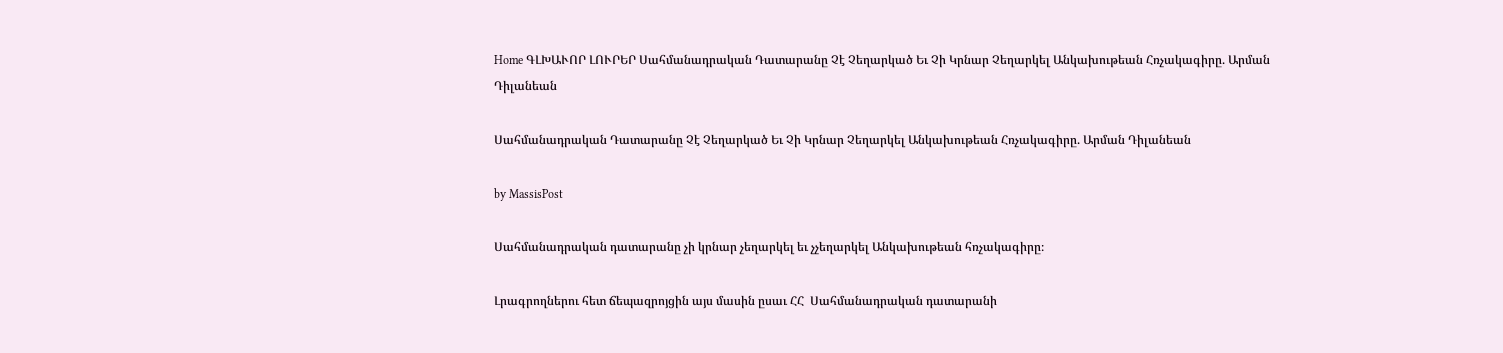Home ԳԼԽԱՒՈՐ ԼՈՒՐԵՐ Սահմանադրական Դատարանը Չէ Չեղարկած Եւ Չի Կրնար Չեղարկել Անկախութեան Հռչակագիրը. Արման Դիլանեան

Սահմանադրական Դատարանը Չէ Չեղարկած Եւ Չի Կրնար Չեղարկել Անկախութեան Հռչակագիրը. Արման Դիլանեան

by MassisPost

Սահմանադրական դատարանը չի կրնար չեղարկել եւ չչեղարկել Անկախութեան հռչակագիրը։

Լրագրողներու հետ ճեպազրոյցին այս մասին ըսաւ ՀՀ  Սահմանադրական դատարանի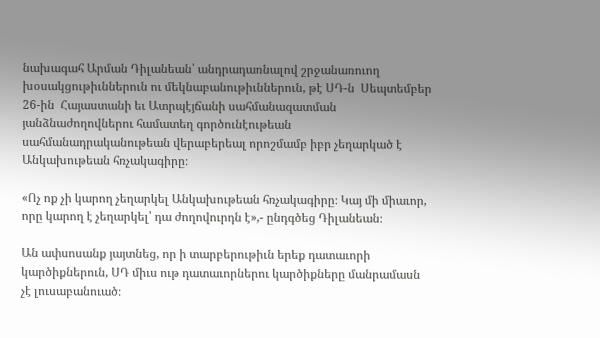նախագահ Արման Դիլանեան՝ անդրադառնալով շրջանառուող խօսակցութիւններուն ու մեկնաբանութիւններուն, թէ ՍԴ-ն  Սեպտեմբեր 26-ին  Հայաստանի եւ Ատրպէյճանի սահմանազատման յանձնաժողովներու համատեղ գործունէութեան  սահմանադրականութեան վերաբերեալ որոշմամբ իբր չեղարկած է Անկախութեան հռչակագիրը։

«Ոչ ոք չի կարող չեղարկել Անկախութեան հռչակագիրը։ Կայ մի միաւոր, որը կարող է չեղարկել՝ դա ժողովուրդն է»,- ընդգծեց Դիլանեան։

Ան ափսոսանք յայտնեց, որ ի տարբերութիւն երեք դատաւորի կարծիքներուն, ՍԴ միւս ութ դատաւորներու կարծիքները մանրամասն չէ լուսաբանուած։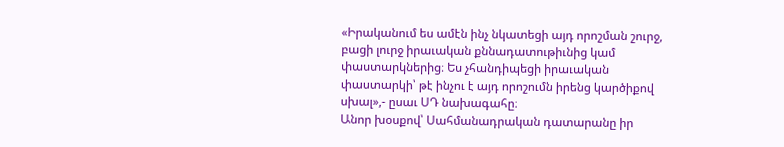«Իրականում ես ամէն ինչ նկատեցի այդ որոշման շուրջ, բացի լուրջ իրաւական քննադատութիւնից կամ փաստարկներից։ Ես չհանդիպեցի իրաւական փաստարկի՝ թէ ինչու է այդ որոշումն իրենց կարծիքով սխալ»,- ըսաւ ՍԴ նախագահը։
Անոր խօսքով՝ Սահմանադրական դատարանը իր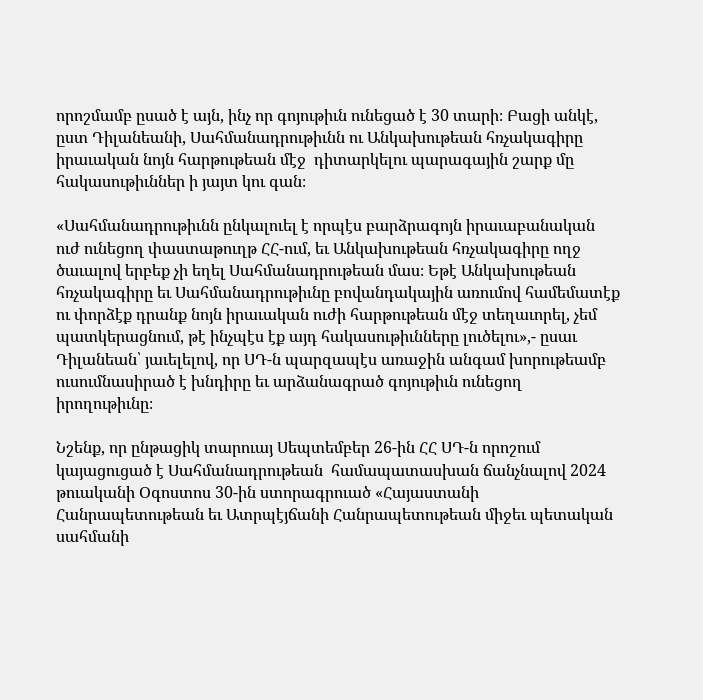որոշմամբ ըսած է այն, ինչ որ գոյութիւն ունեցած է 30 տարի։ Բացի անկէ, ըստ Դիլանեանի, Սահմանադրութիւնն ու Անկախութեան հռչակագիրը իրաւական նոյն հարթութեան մէջ  դիտարկելու պարագային շարք մը հակասութիւններ ի յայտ կու գան։

«Սահմանադրութիւնն ընկալուել է որպէս բարձրագոյն իրաւաբանական ուժ ունեցող փաստաթուղթ ՀՀ-ում, եւ Անկախութեան հռչակագիրը ողջ ծաւալով երբեք չի եղել Սահմանադրութեան մաս։ Եթէ Անկախութեան հռչակագիրը եւ Սահմանադրութիւնը բովանդակային առումով համեմատէք ու փորձէք դրանք նոյն իրաւական ուժի հարթութեան մէջ տեղաւորել, չեմ պատկերացնում, թէ ինչպէս էք այդ հակասութիւնները լուծելու»,- ըսաւ Դիլանեան՝ յաւելելով, որ ՍԴ-ն պարզապէս առաջին անգամ խորութեամբ ուսումնասիրած է խնդիրը եւ արձանագրած գոյութիւն ունեցող իրողութիւնը։

Նշենք, որ ընթացիկ տարուայ Սեպտեմբեր 26-ին ՀՀ ՍԴ-ն որոշում կայացուցած է Սահմանադրութեան  համապատասխան ճանչնալով 2024 թուականի Օգոստոս 30-ին ստորագրուած «Հայաստանի Հանրապետութեան եւ Ատրպէյճանի Հանրապետութեան միջեւ պետական սահմանի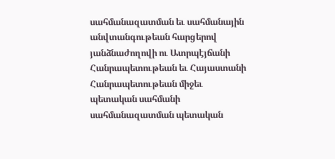սահմանազատման եւ սահմանային անվտանգութեան հարցերով յանձնաժողովի ու Ատրպէյճանի Հանրապետութեան եւ Հայաստանի Հանրապետութեան միջեւ պետական սահմանի սահմանազատման պետական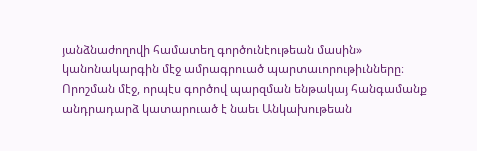յանձնաժողովի համատեղ գործունէութեան մասին» կանոնակարգին մէջ ամրագրուած պարտաւորութիւնները։ Որոշման մէջ, որպէս գործով պարզման ենթակայ հանգամանք  անդրադարձ կատարուած է նաեւ Անկախութեան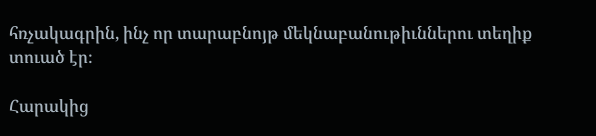հռչակագրին, ինչ որ տարաբնոյթ մեկնաբանութիւններու տեղիք տուած էր։

Հարակից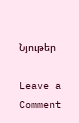Նյութեր

Leave a Comment